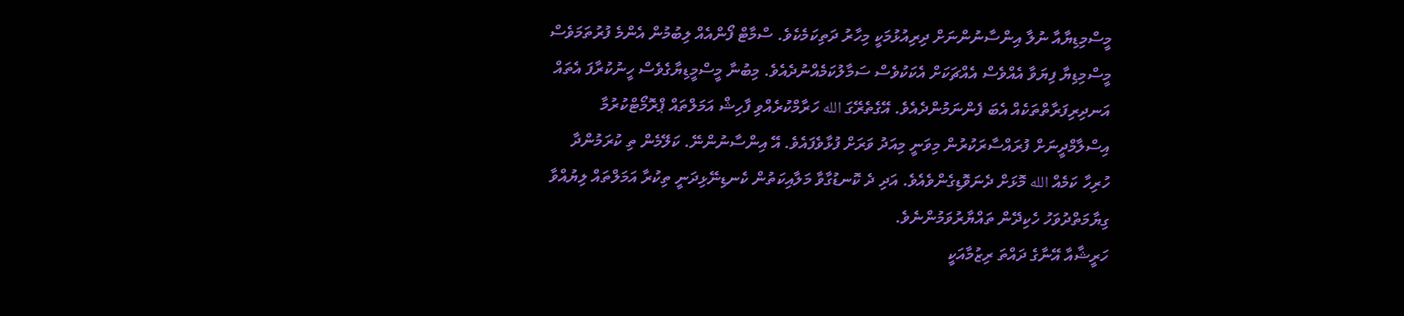މީސްމިޑިޔާއާ ނުލާ އިންސާނުންނަށް ދިރިއުޅުމަކީ މިހާރު ދަތިކަމެކެވެ. ސްމާޓް ފޯންއެއް ލިބުމުން އެންމެ ފުރުތަމަވެސް މީސްމިޑިޔާ ފިޔަވާ އެއްވެސް އެއްޗަކަށް އެކަކުވެސް ސަމާލުކަމެއްނުދެއެވެ. މިބުނާ މީސްމީޑިޔާގެވެސް ހީނުކުރާފަ އެތައް އަނދިރިފަރާތްތަކެއް އެބަ ފެންނަމުންދެއެވެ. އޭގެތެރޭގަ الله ހަރާމްކުރެއްވި ފާހިޝް އަމަލްތައް ޕްރޮމޯޓްކުރުމާ އިސްލާމްދީނަށް ފުރައްސާރަކުރުން މިވަނީ މިއަދު ވަރަށް ފުޅާވެފައެވެ. އޭ އިންސާނުންނޭ. ކަލޭމެން ތި ކުރަމުންދާ ހުރިހާ ކަމެއް الله މޮޅަށް ދެނަވޮޑިގެންވެއެވެ. އަދި ދެ ކޮނޑުގާވާ މަލާއިކަތުން ކެނޑިނޭޅިދަނީ ތިކުރާ އަމަލްތައް ލިޔުއްވާ ގިޔާމަތްދުވަހު ހެކިދޭން ތައްޔާރުވަމުންނެވެ.
ހަރީޝާއާ އޭނާގެ ދައްތަ ރިޒުމާއަކީ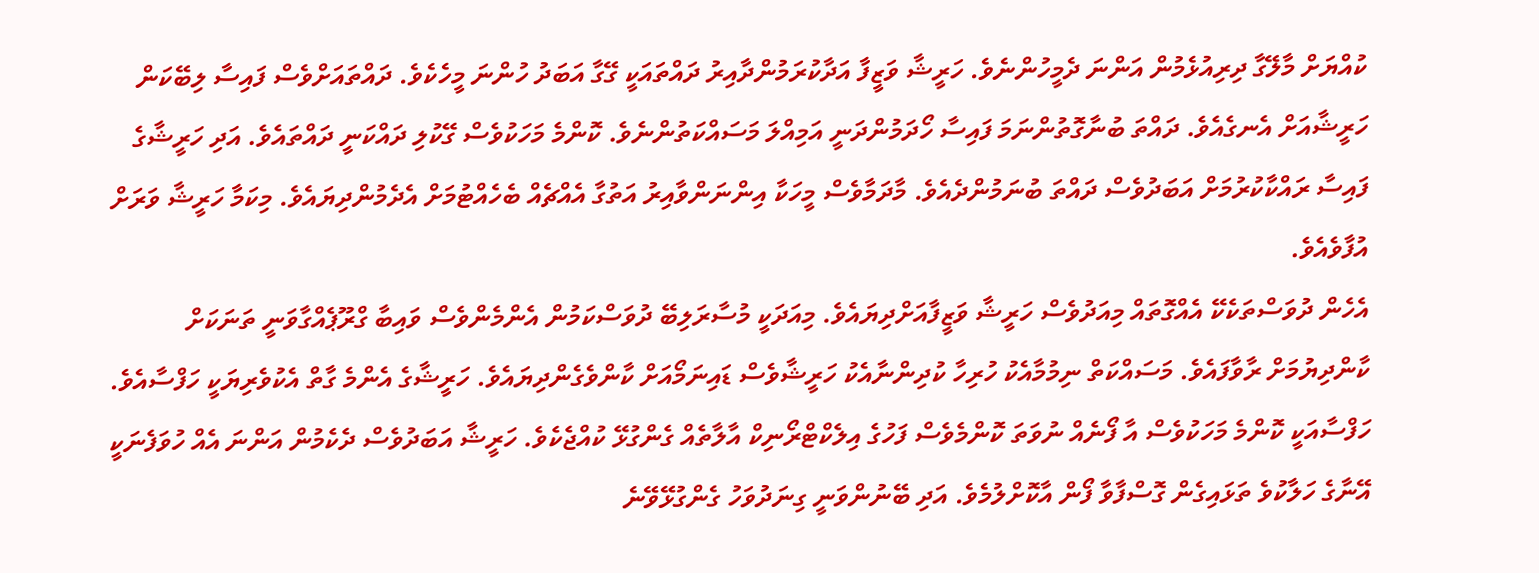ކުއްޔަށް މާލޭގާ ދިރިއުޅެމުން އަންނަ ދެމީހުންނެވެ. ހަރީޝާ ވަޒީފާ އަދާކުރަމުންދާއިރު ދައްތައަކީ ގޭގާ އަބަދު ހުންނަ މީހެކެވެ. ދައްތައަށްވެސް ފައިސާ ލިބޭކަން ހަރީޝާއަށް އެނގެއެވެ. ދައްތަ ބުނާގޮތުންނަމަ ފައިސާ ހޯދަމުންދަނީ އަމިއްލަ މަސައްކަތުންނެވެ. ކޮންމެ މަހަކުވެސް ގޭކުލި ދައްކަނީ ދައްތައެވެ. އަދި ހަރީޝާގެ ފައިސާ ރައްކާކުރުމަށް އަބަދުވެސް ދައްތަ ބުނަމުންދެއެވެ. މާދަމާވެސް މީހަކާ އިންނަންވާއިރު އަތުގާ އެއްޗެއް ބެހެއްޓުމަށް އެދެމުންދިޔައެވެ. މިކަމާ ހަރީޝާ ވަރަށް އުފާވެއެވެ.
އެހެން ދުވަސްތަކެކޭ އެއްގޮތައް މިއަދުވެސް ހަރީޝާ ވަޒީފާއަށްދިޔައެވެ. މިއަދަކީ މުސާރަލިބޭ ދުވަސްކަމުން އެންމެންވެސް ވައިބާ ގްރޫޕެއްގާވަނީ ތަނަކަށް ކާންދިޔުމަށް ރާވާފައެވެ. މަސައްކަތް ނިމުމާއެކު ހުރިހާ ކުދިންނާއެކު ހަރީޝާވެސް ޑައިނަމޯއަށް ކާންވެގެންދިޔައެވެ. ހަރީޝާގެ އެންމެ ގާތް އެކުވެރިޔަކީ ހަފްސާއެވެ. ހަފްސާއަކީ ކޮންމެ މަހަކުވެސް އާ ފޯނެއް ނުވަތަ ކޮންމެވެސް ފަހުގެ އިލެކްޓްރޯނިކް އާލާތެއް ގެންގުޅޭ ކުއްޖެކެވެ. ހަރީޝާ އަބަދުވެސް ދެކެމުން އަންނަ އެއް ހުވަފެނަކީ އޭނާގެ ހަލާކުވެ ތަޅައިގެން ގޮސްފާވާ ފޯން އާކޮށްލުމެވެ. އަދި ބޭނުންވަނީ ގިނަދުވަހު ގެންގުޅޭވޭނެ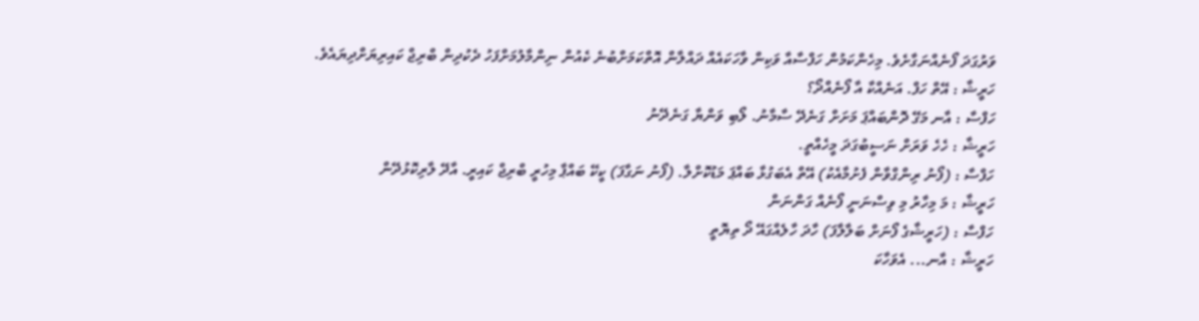ވަރުގަދަ ފޯނެއްނަގާށެވެ. މިހެންކަމުން ހަފްސާއާ ވަކިން ވާހަކައެއް ދައްލާން އޮތްކަމަށްބުނެ ކެއުން ނިންމާލުމަށްފަހު ދެކުދިން ބްރިޖް ކައިރިޔަށްދިޔައެވެ.
ހަރީޝާ : އޭތް ހަފް. އަނެއްކާ އާ ފޯނެއްދޯ؟
ހަފްސާ : އާނ މަގޭ ދޮންބައްޕަ މަށަށް ގަނެދޭ ސާމާނު. ލޯބި ވަންޔާ ގަނެދޭނު
ހަރީޝާ : ހެހެ ވަރަށް ނަސީބުގަދަ މީހެއްތީ.
ހަފްސާ : (ފޯނު ރިންގްވާން ފެށުމާއެކު) އޭތް އެބަގުޅާ ބައްޕަ މަޑުކޮށްލާ. (ފޯނު ނަގާފަ) ކީކޭ ބައްޕާ މިހުރީ ބްރިޖް ކައިރީ. އާދޭ ލާރިކޮޅުދޭން
ހަރީޝާ : މަ މިހާރު މި ވިސްނަނީ ފޯނެއް ގަންނަން
ހަފްސާ : (ހަރީޝާގެ ފޯނަށް ބަލާލާފަ) ހާދަ ހާލެއްގައޭ ދޯ ތިޔޮތީ
ހަރީޝާ : އާނ... އެވަހާކަ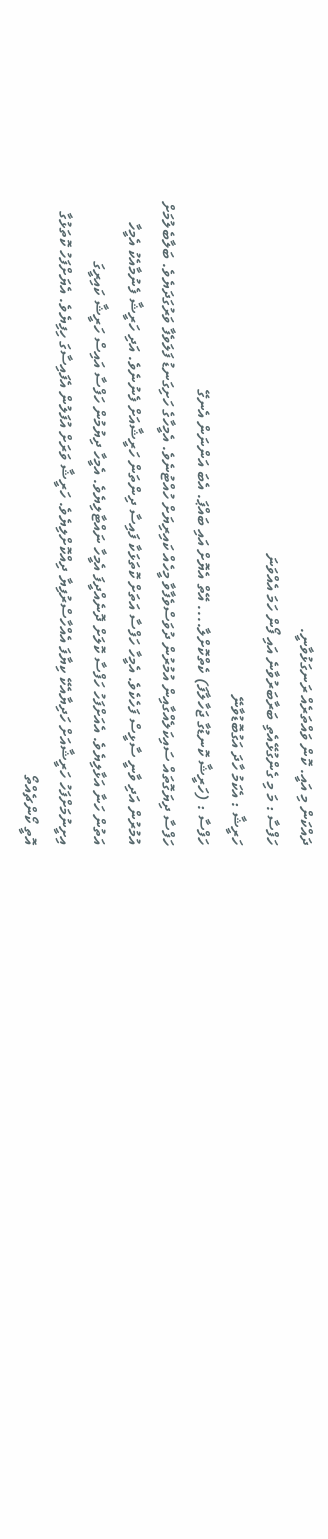ދައްކަން މި އައީ. ކޮން ވައްތަރެއް ރަނގަޅުވާނީ.
ހަފްސާ : މަ މި ގެންގުޅޭއެތި ބަރާބަރުވާނެ އައި ފޯން ހަމަ އެއްވަނަ
ހަރީޝާ : އެކަމު ހާދަ އަގުބޮޑުވާނޭ
ހަފްސާ : (ހަރީޝާ ކޮނޑުގާ ޖަހާލާފަ) ކެތްކޮށްލާ.... އޭތް އެޔޮށް އައި ބައްޕަ. އެބަ އަންނަން އެނގޭ
ހަފްސާ ދިޔަގޮތައް ސައިކަލެއްގާއިން އުމުރުން ދުވަސްވެފާވާ މީހެއް ކައިރިޔަށް ހުއްޓުނެވެ. އެމީހާގެ ހަށިގަނޑު ފަލަވެފާ ވަރުގަދަޔެވެ. ބަލާބެލުމަށް އުމުރުން އަދި ވާނީ ސާޅީސް ފަހެކެވެ. އެމީހާ ހަފްސާ އަތަށް ކޮތަޅަކާ ފައިސާ ދިންތަން ހަރީޝާއަށް ފެނުނެވެ. އަދި ހަރީޝާ ފެނުމާއެކު އެމީހާ އަތުން ހަނާ އަޅާލިޔެވެ. އެއަށްފަހު ހަފްސާ ކޮލަށް ދޮނެއްދީފަ އެމީހާ ނައްޓާލިޔެވެ. އެމީހާ ދިޔުމުން ހަފްސާ އައިސް ހަރީޝާ ކައިރީގަ އިށީނުމަށްފަހު ހަރީޝާއަށް ހަދިޔާއެކޭ ކިޔާފަ އެއްހާސްރުފިޔާ ދިއްކޮށްލިޔެވެ. ހަރީޝާ ވަރަށް އުފަލުން އެފައިސާގަ ހިފިޔެވެ. އެޔަށްފަހު ކޮތަޅުގާ އޮތީ ކޯންޗެއްތޯ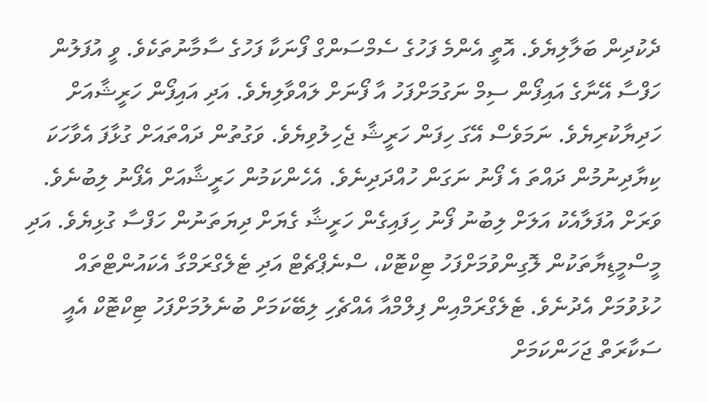ދެކުދިން ބަލާލިޔެވެ. އޮތީ އެންމެ ފަހުގެ ސެމްސަންގް ފޯނަކާ ފަހުގެ ސާމާނުތަކެވެ. ވީ އުފަލުން ހަފްސާ އޭނާގެ އައިފޯން ސިމް ނަގުމަށްފަހު އާ ފޯނަށް ލައްވާލިޔެވެ. އަދި އައިފޯން ހަރީޝާއަށް ހަދިޔާކުރިޔެވެ. ނަމަވެސް އޭގަ ހިފަން ހަރީޝާ ޖެހިލުވިޔެވެ. ވަގުތުން ދައްތައަށް ގުޅާފަ އެވާހަކަ ކިޔާދިނުމުން ދައްތަ އެ ފޯނު ނަގަން ހުއްދަދިނެވެ. އެހެންކަމުން ހަރީޝާއަށް އެފޯނު ލިބުނެވެ.
ވަރަށް އުފަލާއެކު އަލަށް ލިބުނު ފޯނު ހިފައިގެން ހަރީޝާ ގެޔަށް ދިޔަތަނުން ހަފްސާ ގުޅިޔެވެ. އަދި މީސްމީޑިޔާތަކުން ލޮގިންވުމަށްފަހު ޓިކްޓޮކް، ސްނެޕްޗެޓް އަދި ޓެލެގްރަމްގާ އެކައުންޓްތައް ހުޅުވުމަށް އެދުނެވެ. ޓެލެގްރަމްއިން ފިލްމްއާ އެއްޗެހި ލިބޭކަމަށް ބުނެލުމަށްފަހު ޓިކްޓޮކް އެއީ ސަކާރަތް ޖަހަންކަމަށް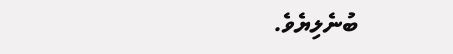ބުނެލިޔެވެ.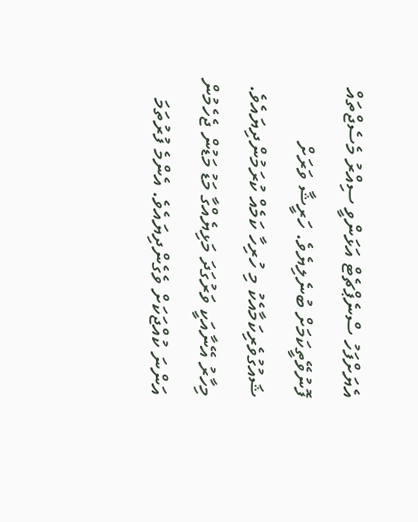އެޔަށްފަހު ސްނެޕްޗެޓް އަޅަންވީ ސިއްރު މެސެޖްތައް ފޮނުވޭތީކަމަށް ބުނެލިޔެވެ. ހަރީޝާ ވަރަށް ޝައުގުވެރިކަމާއެކު މި ހުރިހާ ކަމެއް ކުރަމުންދިޔައެވެ. މިހާރު އޭނާއަކީ ވަރުގަދަ މަޅިޔެއްގާ މަޑު މަޑުން ޖެހެމުން އަންނަ ކުއްޖަކަށް ވެގެންދިޔައެވެ. އެންމެ ފުރުތަމަ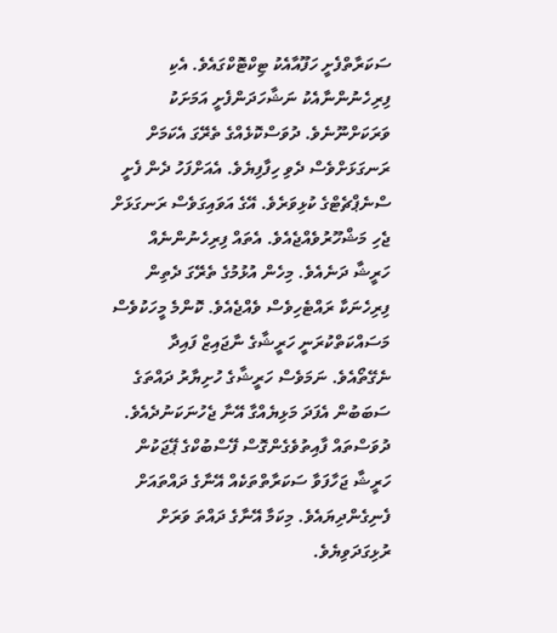ސަކަރާތްފެށީ ހަފޫއާއެކު ޓިކްޓޮކްގައެވެ. އެކި ފިރިހެނުންނާއެކު ނަޝާހަދަންފެށީ އަމަށަކު ވަރަކަށްނޫނެވެ. ދުވަސްކޮޅެއްގެ ތެރޭގަ އެކަމަށް ރަނގަޅަށްވެސް ދެވި ހިފާފިޔެވެ. އެއަށްފަހު ދެން ފެށީ ސްނެޕްޗެޓްގެ ކުޅިވަރެވެ. އޭގެ އަވައިގަވެސް ރަނގަޅަށް ޖެހި މަޝްހޫރުވެއްޖެއެވެ. އެތައް ފިރިހެނުންނެއް ހަރީޝާ ދަނެއެވެ. މިހެން އުޅުމުގެ ތެރޭގަ ދެތިން ފިރިހެނަކާ ރައްޓެހިވެސް ވެއްޖެއެވެ. ކޮންމެ މީހަކުވެސް މަސައްކަތްކުރަނީ ހަރީޝާގެ ނާޖައިޒް ފައިދާ ނެގޭތޯއެވެ. ނަމަވެސް ހަރީޝާގެ ހުށިޔާރު ދައްތަގެ ސަބަބުން އެފަދަ މަޅިޔެއްގާ އޭނާ ޖެހުނަކަނުދެއެވެ.
ދުވަސްތައް ފާއިތުވެގެންގޮސް ފޭސްބުކްގެ ޕޭޖަކުން ހަރީޝާ ޖަހާފަވާ ސަކަރާތްތަކެއް އޭނާގެ ދައްތައަށް ފެނިގެންދިޔައެވެ. މިކަމާ އޭނާގެ ދައްތަ ވަރަށް ރުޅިގަދަވިޔެވެ.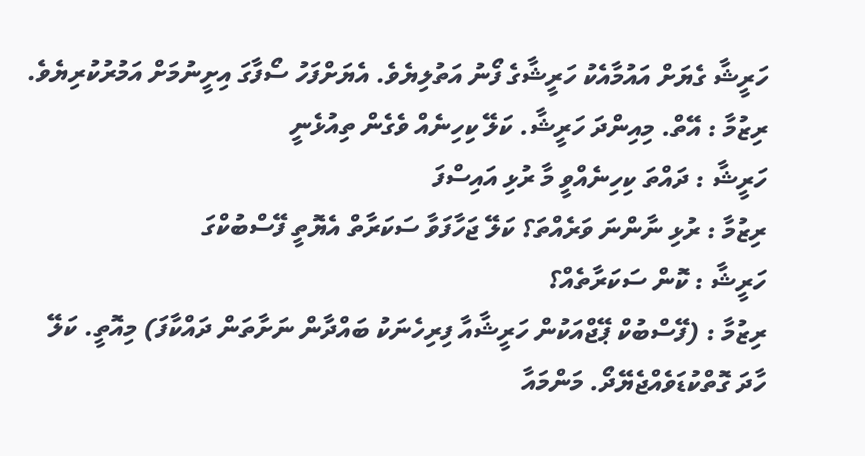ހަރީޝާ ގެޔަށް އައުމާއެކު ހަރީޝާގެ ފޯނު އަތުލިޔެވެ. އެޔަށްފަހު ސޯފާގަ އިށީނުމަށް އަމުރުކުރިޔެވެ.
ރިޒުމާ : އޭތް. މިއިންދަ ހަރީޝާ. ކަލޭ ކިހިނެއް ވެގެން ތިއުޅެނީ
ހަރީޝާ : ދައްތަ ކިހިނެއްވީ މާ ރުޅި އައިސްފަ
ރިޒުމާ : ރުޅި ނާންނަ ވަރެއްތަ؟ ކަލޭ ޖަހާފަވާ ސަކަރާތް އެޔޮތީ ފޭސްބުކްގަ
ހަރީޝާ : ކޮން ސަކަރާތެއް؟
ރިޒުމާ : (ފޭސްބުކް ޕޭޖްއަކުން ހަރީޝާއާ ފިރިހެނަކު ބައްދާން ނަށާތަން ދައްކާފަ) މިއޮތީ. ކަލޭ ހާދަ ގޮތްކުޑަވެއްޖެޔޭދޯ. މަންމައާ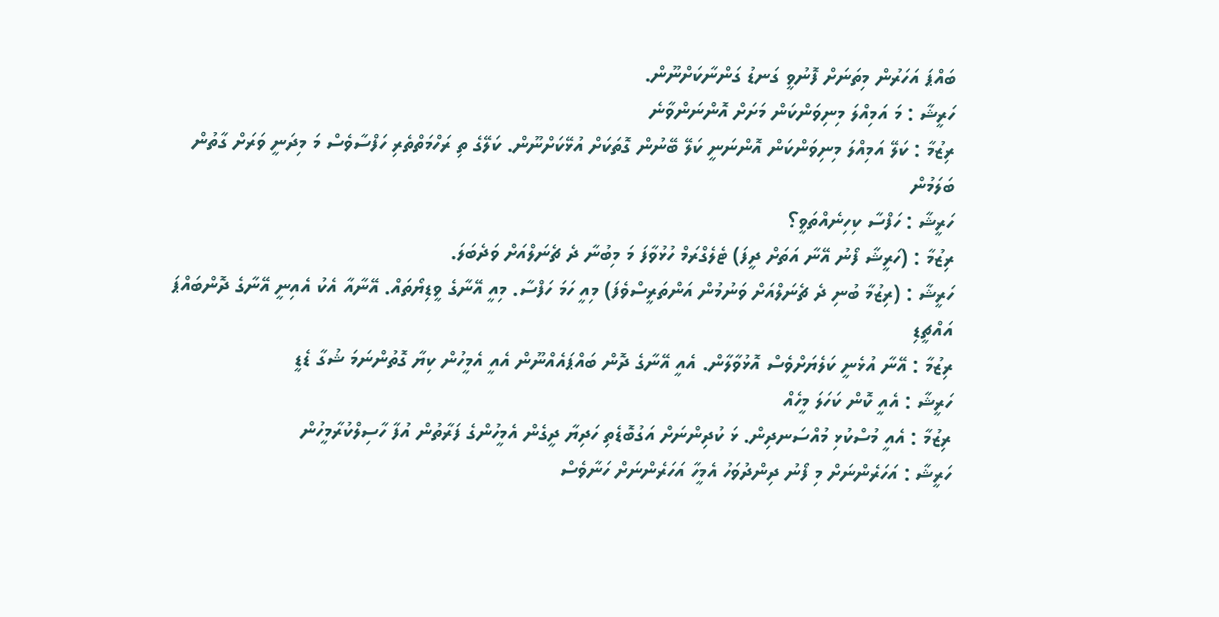ބައްޕަ އަހަރުން މިތަނަށް ފޮނުވީ ގަނޑު ގަންނާކަށްނޫން.
ހަރީޝާ : މަ އަމިއްލަ މިނިވަންކަން މަށަށް އޮންނަންވާނެ
ރިޒުމާ : ކަލޭ އަމިއްލަ މިނިވަންކަން އޮންނަނީ ކަލޭ ބޭނުން ގޮތަކަށް އުޅޭކަށްނޫން. ކަލޭގެ ތި ރަހްމަތްތެރި ހަފްސާވެސް މަ މިދަނީ ވަރަށް ގާތުން ބަލަމުން
ހަރީޝާ : ހަފްސާ ކިހިނެއްތަވީ؟
ރިޒުމާ : (ހަރީޝާ ފޯނު އޭނާ އަތަށް ދީފަ) ޓެލެގްރަމް ހުޅުވާފަ މަ މިބުނާ ދެ ޗެނަލްއަށް ވަދެބަލަ.
ހަރީޝާ : (ރިޒުމާ ބުނި ދެ ޗެނަލްއަށް ވަނުމުން އަންތަރީސްވެފަ) މިއީ ހަމަ ހަފްސާ. މިއީ އޭނާގެ ވީޑިޔޯތައް. އޭނާއާ އެކު އެއިނީ އޭނާގެ ދޮންބައްޕަ އައްޗީޑި
ރިޒުމާ : އޭނާ އުޅެނީ ކަލެޔަށްވެސް އޮޅުވާލާން. އެއީ އޭނާގެ ދޮން ބައްޕައެއްނޫން އެއީ އެމީހުން ކިޔާ ގޮތުންނަމަ ޝުގާ ޑެޑީ
ހަރީޝާ : އެއީ ކޮން ކަހަލަ މީހެއް
ރިޒުމާ : އެއީ މުސްކުޅި މުއްސަނދިން. ޅަ ކުދިންނަށް އަގުބޮޑެތި ހަދިޔާ ދީގެން އެމީހުންގެ ފަރާތުން އުފާ ހާސިލްކުރާމީހުން
ހަރީޝާ : އަހަރެންނަށް މި ފޯނު ދިންދުވަހު އެމީހާ އަހަރެންނަށް ހަނާވެސް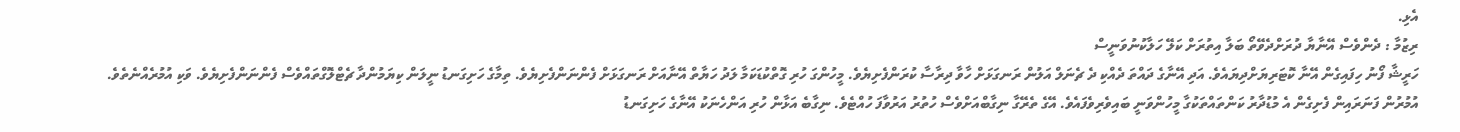އެޅި.
ރިޒުމާ : ދެންވެސް އޭނާޔާ ދުރަށްދެވޭތޯ ބަލާ އިތުރަށް ކަލޭ ހަލާކުނުވަނީސް
ހަރީޝާ ފޯނު ހިފައިގެން އޭނާ ކޮޓަރިޔަށްދިޔައެވެ. އަދި އޭނާގެ ދައްތަ ދެއްކި ދެ ޗެނަލް އަލުން ރަނގަޅަށް ހާވާ ދިރާސާ ކުރަންފެށިޔެވެ. މީހުންގަ ހުރި ގޮތްކުޑަކަމާ ލަދު ހަޔާތް އޭނާއަށް ރަނގަޅަށް ފެންނަންފެށިޔެވެ. ތިމާގެ ހަށިގަނޑު ނީލަން ކިޔަމުންދާ ޗެޓްލޮގްތައްވެސް ފެންނަންފެށިޔެވެ. ވަކި އުމުރެއްނެތެވެ. އުމުރުން ފަނަރައިން ފެށިގެން އެ މުޑުދާރު ކަންތައްތަކުގާ މީހުންވަނީ ބައިވެރިވެފައެވެ. އޭގެ ތެރޭގާ ނިގާބްއަށްވެސް ހުތުރު އަރުވާފަ ހުއްޓެވެ. ނިގާބެ އަޅާން ހުރި އަންހެނަކު އޭނާގެ ހަށިގަނޑު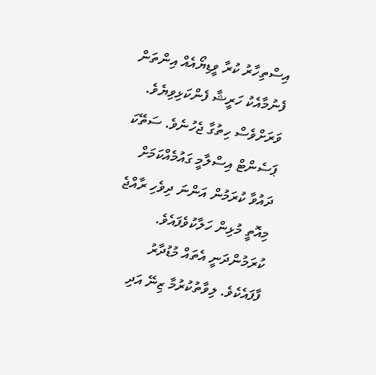އިސްތިހާރު ކުރާ ވީޑިޔޯއެއް އިންތަން ފެނުމާއެކު ހަރީޝާ ފެންކަޅިވިޔެވެ. ވަރަށްވެސް ހިތުގާ ޖެހުނެވެ. ސަތޭކަ ޕަސެންޓް އިސްލާމީ ގައުމެއްކަމަށް ދައުވާ ކުރަމުން އަންނަ ދިވެހި ރާއްޖެ މިއޮތީ މުޅިން ހަލާކުވެފައެވެ. ކުރަމުންދަނީ އެތައް މުޑުދާރު ފާފައެކެވެ. ލިވާތުކުރުމާ ޒިނޭ އަދި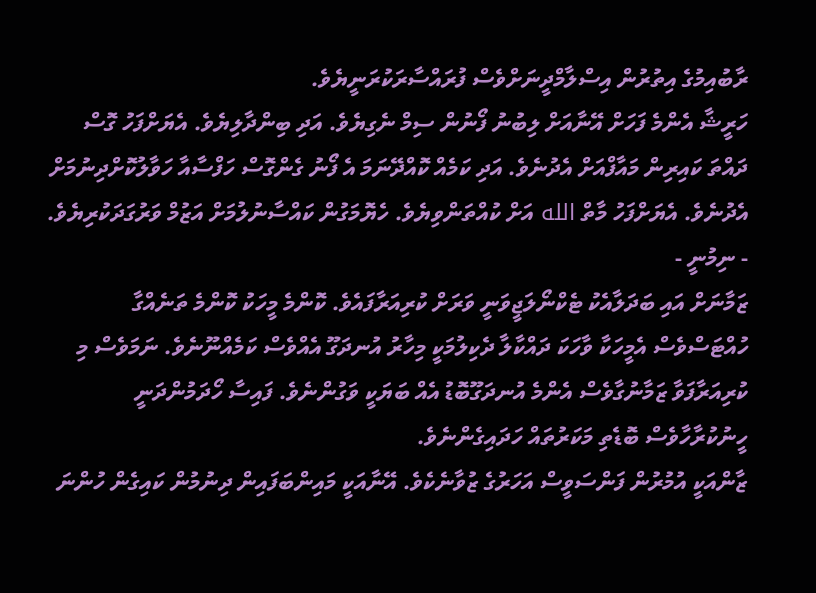ރާބުއިމުގެ އިތުރުން އިސްލާމްދީނަށްވެސް ފުރައްސާރަކުރަނީޔެވެ.
ހަރީޝާ އެންމެ ފަހަށް އޭނާއަށް ލިބުނު ފޯނުން ސިމް ނެގިޔެވެ. އަދި ބިންދާލިޔެވެ. އެޔަށްފަހު ގޮސް ދައްތަ ކައިރިން މައާފްއަށް އެދުނެވެ. އަދި ކަމެއް ކޮއްދޭނަމަ އެ ފޯނު ގެންގޮސް ހަފްސާއާ ހަވާލުކޮށްދިނުމަށް އެދުނެވެ. އެޔަށްފަހު މާތް الله އަށް ކުއްތަންވިޔެވެ. ހެޔޮމަގުން ކައްސާނުލުމަށް އަޒުމް ވަރުގަދަކުރިޔެވެ.
- ނިމުނީ -
ޒަމާނަށް އައި ބަދަލާއެކު ޓެކްނޯލަޖީވަނީ ވަރަށް ކުރިއަރާފައެވެ. ކޮންމެ މީހަކު ކޮންމެ ތަނެއްގާ ހުއްޓަސްވެސް އެމީހަކާ ވާހަކަ ދައްކާލާ ދެކިލުމަކީ މިހާރު އުނދަގޫ އެއްވެސް ކަމެއްނޫނެވެ. ނަމަވެސް މި ކުރިއަރާފަވާ ޒަމާނުގާވެސް އެންމެ އުނދަގޫބޮޑު އެއް ބަޔަކީ ވަގުންނެވެ. ފައިސާ ހޯދަމުންދަނީ ހީނުކުރާހާވެސް ބޮޑެތި މަކަރުތައް ހަދައިގެންނެވެ.
ޒާންއަކީ އުމުރުން ފަންސަވީސް އަހަރުގެ ޒުވާނެކެވެ. އޭނާއަކީ މައިންބަފައިން ދިނުމުން ކައިގެން ހުންނަ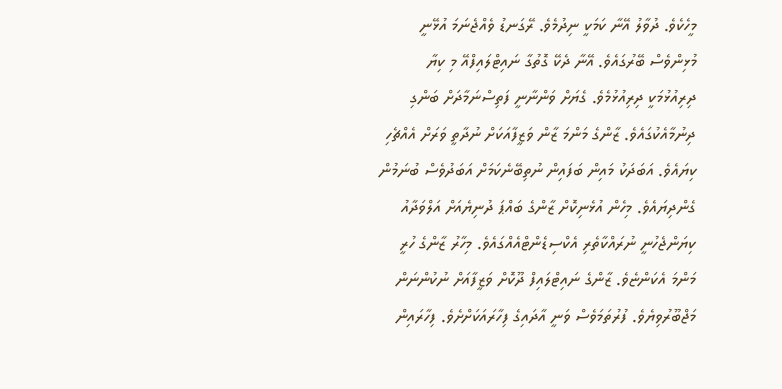މީހެކެވެ. ދުވާލު އޭނާ ކަމަކީ ނިދުމެވެ. ރޭގަނޑު ވެއްޖެނަމަ އުޅޭނީ މުޅިންވެސް ބޭރުގައެވެ. އޭނާ ދެކޭ ގޮތުގާ ނައިޓްލައިފްއޭ މި ކިޔާ ދިރިއުޅުމަކީ ދިރިއުޅުމެވެ. ގެޔަށް ވަންނާނީ ފަތިސްނަމާދަށް ބަންގި ދިނުމާއެކުގައެވެ. ޒާންގެ މަންމަ ޒާން ވަޒީފާއަކަށް ނުދާތީ ވަރަށް އެއްޗެހި ކިޔައެވެ. އަބަދަކު މައިން ބަފައިން ނުތިބޭނެކަމަށް އަބަދުވެސް ބުނަމުން ގެންދިޔައެވެ. މިހެން އުޅެނިކޮށް ޒާންގެ ބައްޕަ ދުނިޔެއަށް އަލްވަދާއު ކިޔަންޖެހުނީ ނުރައްކާތެރި އެކްސިޑެންޓްއެއްގައެވެ. މިހާރު ޒާންގެ ހުރީ މަންމަ އެކަންޏެވެ. ޒާންގެ ނައިޓްލައިފް ދޫކޮށް ވަޒީފާއަށް ނުކުންނަން މަޖްބޫރުވިޔެވެ. ފުރުތަމަވެސް ވަނީ އާދައިގެ ފިހާރައަކަށްށެވެ. ފިހާރައިން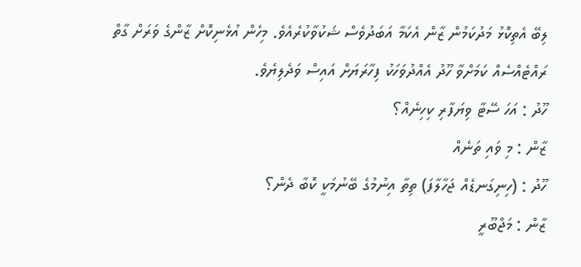ލިބޭ އެތިކޮޅު މަދުކަމުން ޒާން އެކަމާ އަބަދުވެސް ޝަކުވާކުރެއެވެ. މިހެން އުޅެނިކޮށް ޒާންގެ ވަރަށް ގާތް ރައްޓެއްސެއް ކަމަށްވާ ހޫދު އެއްދުވަހަކު ފިހާރަޔަށް އައިސް ވަދެލިޔެވެ.
ހޫދު : އަހަ ސޭޓާ ވިޔަފާރި ކިހިނެއް؟
ޒާން : މި ވައި ތަނެއް
ހޫދު : (ހިނިގަނޑެއް ޖަހާލާފަ) ތިތާ އިނުމުގެ ބޭނުމަކީ ކޮބާ ދެން؟
ޒާން : މަޖްބޫރީ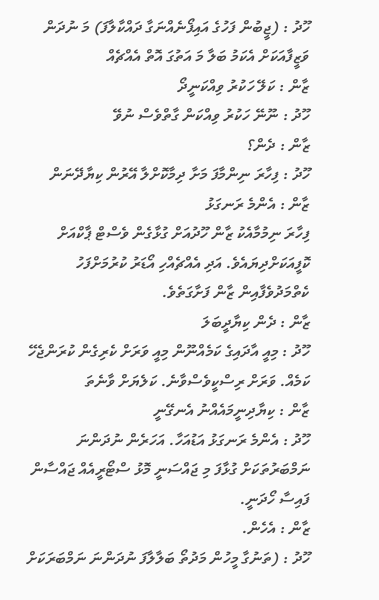ހޫދު : (ޖީބުން ފަހުގެ އައިފޯނެއްނަގާ ދައްކާލާފަ) މަ ނުދަން ވަޒީފާއަކަށް އެކަމު ބަލާ މަ އަތުގަ އޮތް އެއްޗެއް
ޒާން : ކަލޭ ހަކުރު ވިއްކަނީދޯ
ހޫދު : ނޫނޭ ހަކުރު ވިއްކަން ގާތްވެސް ނުވޭ
ޒާން : ދެން؟
ހޫދު : ފިހާރަ ނިންމާފަ މަށާ ދިމާކޮށްލާ އޭރުން ކިޔާދޭނަން
ޒާން : އެންމެ ރަނގަޅު
ފިހާރަ ނިމުމާއެކު ޒާން ހޫދުއަށް ގުޅާގެން ވެސްޓް ޕާކްއަށް ކޮފީއަކަށްދިޔައެވެ. އަދި އެއްޗެއްހި އޯޑަރު ކުރުމަށްފަހު ކެތްމަދުވެފާއިން ޒާން ފަށާގަތެވެ.
ޒާން : ދެން ކިޔާދީބަލަ
ހޫދު : މިއީ އާދައިގެ ކަމެއްނޫން މިއީ ވަރަށް ކެރިގެން ކުރަންޖެހޭ ކަމެއް. ވަރަށް ރިސްކީވެސްވާނެ. ކަލެޔަށް ވާނެތަ
ޒާން : ކިޔާދިނީމައެއްނު އެނގޭނީ
ހޫދު : އެންމެ ރަނގަޅު އަޑުއަހާ. އަހަރެން ނުދަންނަ ނަމްބަރުތަކަށް ގުޅާފަ މި ޖައްސަނީ މޮޅު ސްޓޯރީއެއް ޖައްސާން ފައިސާ ހޯދަނީ.
ޒާން : އެހެން.
ހޫދު : (ތަނުގާ މީހުން މަދުތޯ ބަލާލާފަ ނުދަންނަ ނަމްބަރަކަށް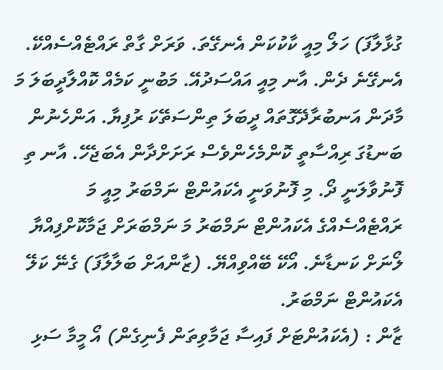ގުޅާލާފަ) ހަލޯ މިއީ ކާކުކަން އެނގޭތަ. ވަރަށް ގާތް ރައްޓެއްސެއްކޭ. އެނގޭނެ ދެން. އާނ މިއީ އައްސަދުއޭ. މަބުނީ ކަމެއް ކޮއްލާދީބަލަ މަ މާދަން އަނބުރާދޭގޮތައް ދީބަލަ ތިންސަތޭކަ ރުފިޔާ. އަންހެނުން ބަނޑުގަ ރިއްސާތީ ކޮންމެހެންވެސް ރަށަށްދާން އެބަޖެހޭ. އާނ ތި ފޮނުވާލަނީ ދޯ. މި ފޮނުވަނީ އެކައުންޓް ނަމްބަރު މިއީ މަ ރައްޓެއްސެއްގެ އެކައުންޓް ނަމްބަރު މަ ނަމްބަރަށް ޖަމާކޮށްފިއްޔާ ލޯނަށް ކަނޑާނެ. އޯކޭ ބޭއްވިއްޔޭ. (ޒާންއަށް ބަލާލާފަ) ގެނޭ ކަލޭ އެކައުންޓް ނަމްބަރު.
ޒާން : (އެކައުންޓަށް ފައިސާ ޖަމާވިތަން ފެނިގެން) އޯ މީމާ ސަޅި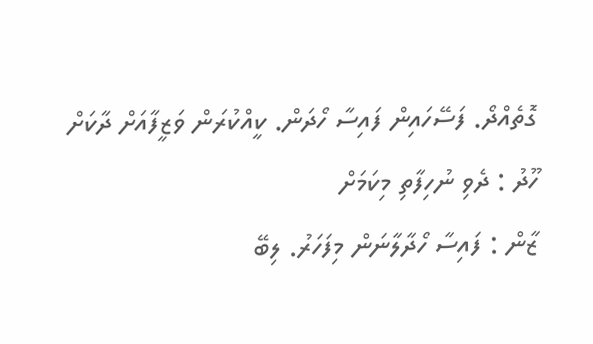ގޮތެއްދޯ. ފަސޭހައިން ފައިސާ ހޯދަން. ކީއްކުރަން ވަޒީފާއަށް ދާކަށް
ހޫދު : ދެވި ނުހިފާތި މިކަމަށް
ޒާން : ފައިސާ ހޯދާލާނަން މިފަހަރު. ލިބޭ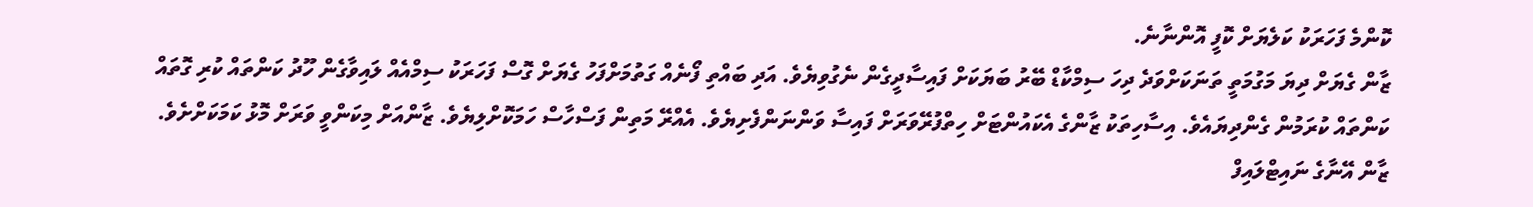ކޮންމެ ފަހަރަކު ކަލެޔަށް ކޮފީ އޮންނާނެ.
ޒާން ގެޔަށް ދިޔަ މަގުމަތީ ތަނަކަށްވަދެ ދިހަ ސިމްކާޑް ބޭރު ބަޔަކަށް ފައިސާދީގެން ނެގުވިޔެވެ. އަދި ބައްތި ފޯނެއް ގަތުމަށްފަހު ގެޔަށް ގޮސް ފަހަރަކު ސިމްއެއް ލައިވާގެން ހޫދު ކަންތައް ކުރި ގޮތައް ކަންތައް ކުރަމުން ގެންދިޔައެވެ. އިސާހިތަކު ޒާންގެ އެކައުންޓަށް ހިތްފުރޭވަރަށް ފައިސާ ވަންނަންފެށިޔެވެ. އެއްރޭ މަތިން ފަސްހާސް ހަމަކޮށްލިޔެވެ. ޒާންއަށް މިކަންވީ ވަރަށް މޮޅު ކަމަކަށްށެވެ.
ޒާން އޭނާގެ ނައިޓްލައިފް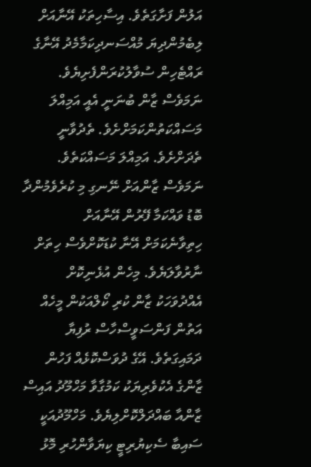އަލުން ފަށާގަތެވެ. އިސާހިތަކު އޭނާއަށް ލިބެމުންދިޔަ މުއްސަނދިކަމާމެދު އޭނާގެ ރައްޓެހިން ސުވާލުކުރަންފެށިޔެވެ. ނަމަވެސް ޒާން ބުނަނީ އެއީ އަމިއްލަ މަސައްކަތުންކަމަށްށެވެ. ތެދުވާނީ ތެދަށްށެވެ. އަމިއްލަ މަސައްކަތެވެ. ނަމަވެސް ޒާންއަށް ނޭނގި މި ކުރެވެމުންދާ ބޮޑު ވައްކަމާ ފޭރުން އޭނާއަށް ހިތިވާނެކަމަށް އޭނާ ކުޑަކޮށްވެސް ހިތަށް ނާރުވާލަޔެވެ. މިހެން އުޅެނިކޮށް އެއްދުވަހަކު ޒާން ކުރި ކޯލްއަކުން މީހެއް އަތުން ފަންސަވީސްހާސް ރުފިޔާ ދަމައިގަތެވެ. އޭގެ ދުވަސްކޮޅެއް ފަހުން ޒާންގެ އެކުވެރިޔަކު ކަމުގާވާ މަހްމޫދު އައިސް ޒާންއާ ބައްދަލްކޮށްލިޔެވެ. މަހްމޫދުއަކީ ސައިބާ ސެކިޔުރިޓީ ކިޔަވާންހުރި މޮޅު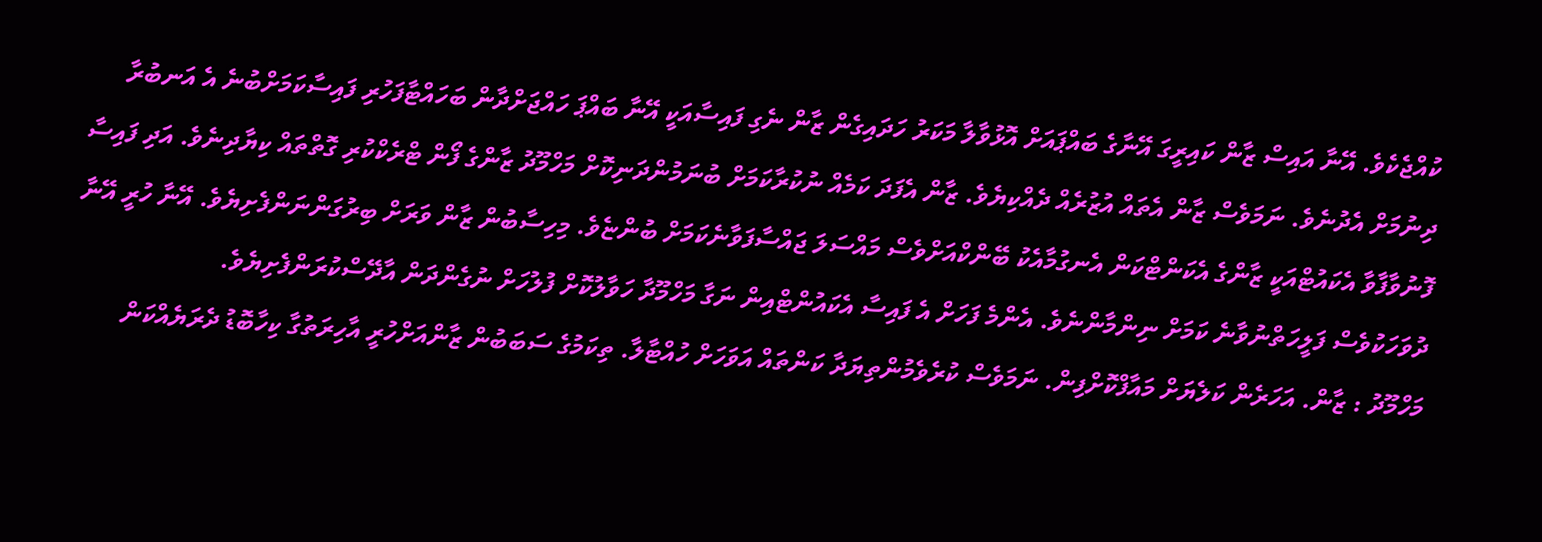ކުއްޖެކެވެ. އޭނާ އައިސް ޒާން ކައިރީގަ އޭނާގެ ބައްޕައަށް އޮޅުވާލާ މަކަރު ހަދައިގެން ޒާން ނެގި ފައިސާއަކީ އޭނާ ބައްޕަ ހައްޖަށްދާން ބަހައްޓާފަހުރި ފައިސާކަމަށްބުނެ އެ އަނބުރާ ދިނުމަށް އެދުނެވެ. ނަމަވެސް ޒާން އެތައް އުޒުރެއް ދެއްކިޔެވެ. ޒާން އެފަދަ ކަމެއް ނުކުރާކަމަށް ބުނަމުންދަނިކޮށް މަހްމޫދު ޒާންގެ ފޯން ޓްރެކްކުރި ގޮތްތައް ކިޔާދިނެވެ. އަދި ފައިސާ ފޮނުވާފާވާ އެކައުޓްއަކީ ޒާންގެ އެކަންޓްކަން އެނގުމާއެކު ބޭންކްއަށްވެސް މައްސަލަ ޖައްސާފަވާނެކަމަށް ބުންޏެވެ. މިހިސާބުން ޒާން ވަރަށް ބިރުގަންނަންފެށިޔެވެ. އޭނާ ހުރީ އޭނާ ދުވަހަކުވެސް ފަލީހަތްނުވާނެ ކަމަށް ނިންމާންނެވެ. އެންމެ ފަހަށް އެ ފައިސާ އެކައުންޓްއިން ނަގާ މަހްމޫދާ ހަވާލުކޮށް ފުލުހަށް ނުގެންދަން އާދޭސްކުރަންފެށިޔެވެ.
މަހްމޫދު : ޒާން. އަހަރެން ކަލެޔަށް މައާފްކޮށްފިން. ނަމަވެސް ކުރެވެމުންތިޔަދާ ކަންތައް އަވަހަށް ހުއްޓާލާ. ތިކަމުގެ ސަބަބުން ޒާންއަށްހުރީ އާހިރަތުގާ ކިހާބޮޑު ދެރަޔެއްކަން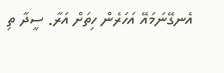އެނގޭނަމައޭ އަހަރެން ހިތަށް އަރާ. ސީދާ ތި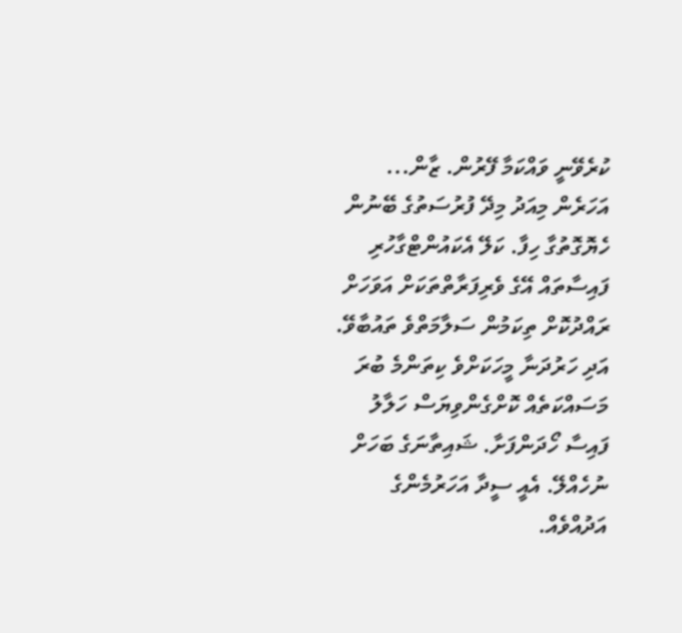ކުރެވޭނީ ވައްކަމާ ފޭރުން. ޒާން... އަހަރެން މިއަދު މިދޭ ފުރުސަތުގެ ބޭނުން ހެޔޮގޮތުގާ ހިފާ. ކަލޭ އެކައުންޓްގާހުރި ފައިސާތައް އޭގެ ވެރިފަރާތްތަކަށް އަވަހަށް ރައްދުކޮށް ތިކަމުން ސަލާމަތްވެ ތައުބާވޭ. އަދި ހަރުދަނާ މީހަކަށްވެ ކިތަންމެ ބުރަ މަސައްކަތެއް ކޮށްގެންވިޔަސް ހަލާލު ފައިސާ ހޯދަންފަށާ. ޝައިތާނަގެ ބަހަށް ނުހެއްލޭ. އެއީ ސީދާ އަހަރުމެންގެ އަދުއްވެއް.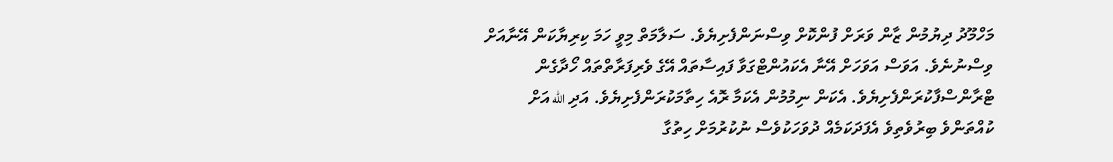މަހްމޫދު ދިޔުމުން ޒާން ވަރަށް ފުންކޮށް ވިސްނަންފެށިޔެވެ. ސަލާމަތް މިވީ ހަމަ ކިރިޔާކަން އޭނާއަށް ވިސްނުނެވެ. އަވަސް އަވަހަށް އޭނާ އެކައުންޓްގަވާ ފައިސާތައް އޭގެ ވެރިފަރާތްތައް ހޯދާގެން ޓްރާންސްފާކުރަންފެށިޔެވެ. އެކަން ނިމުމުން އެކަމާ ރޮއެ ހިތާމަކުރަންފެށިޔެވެ. އަދި الله އަށް ކުއްތަންވެ ބިރުވެތިވެ އެފަދަކަމެއް ދުވަހަކުވެސް ނުކުރުމަށް ހިތުގާ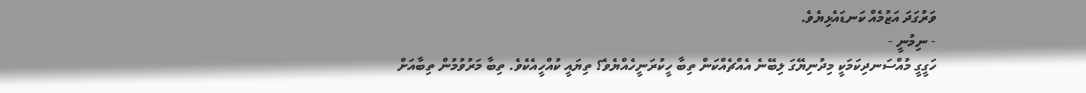ވަރުގަދަ އަޒުމެއް ކަނޑައެޅިޔެވެ.
- ނިމުނީ -
ހަގީގީ މުއްސަނދިކަމަކީ މިދުނިޔޭގަ ލިބޭނެ އެއްޗެއްކަން ތިބާ ހީކުރަނީހެއްޔެވެ؟ ތިޔައީ ކުއްހީއެކެވެ. ތިބާ މަރުވުމުން ތިބާއަށް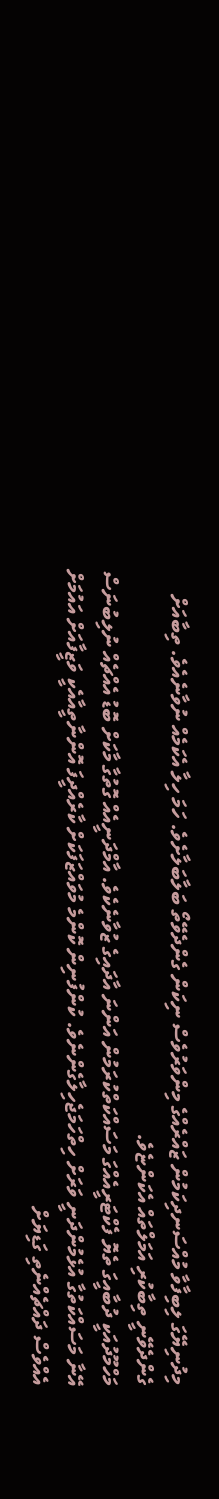މިދުނިޔޭގަ ލިބިފާވާ މުއްސަނދިކަމުން ޒައްރެއްގެ މިންވަރުވެސް ނިކަން ގެންދެވޭތޯ ބަލާބަލާށެވެ. ހަމަ ހިލާ އެކަމެއް ނުވާނެއެވެ. ތިބާއަށް ގެންދެވޭނީ ތިބާކުރި އަމަލްތައް އެކަންޏެވެ.
މަހްމޫދުއަކީ ދުބާއީގަ ތެޔޮ ފެކްޓަރީއެއްގަ މަސައްކަތްކުރަމުން އަންނަ އާދައިގެ ޒުވާނެކެވެ. އާމްދަނީއެއް ގޮތުގާ މާކަށް ބޮޑު އެއްޗެއް ނުލިބުނަސް އޭނާ މަސައްކަތުގާ އުޅެމުންދަނީ ވަރަށް ހިތްހަމަޖެހިލާގެންނެވެ. ކުންފުނިން ކޮންމެ މުވައްޒަފަކަށް ކާރެއްދީފަ އޮންނާތީއާއެކީ ވަޒީފާއަށް އައުމަށް އެއްވެސް ދައްޗެއްނެތި ގަޑިޔަށް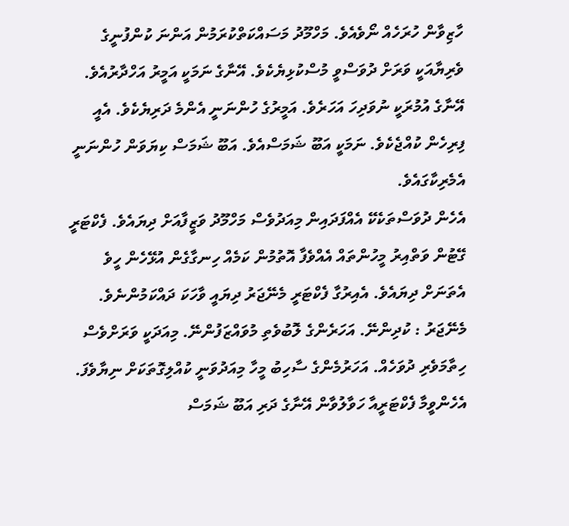ހާޒިވާން ހުރަހެއް ނޯވެއެވެ. މަހްމޫދު މަސައްކަތްކުރަމުން އަންނަ ކުންފުނީގެ ވެރިޔާއަކީ ވަރަށް ދުވަސްވީ މުސްކުޅިޔެކެވެ. އޭނާގެ ނަމަކީ އަމީރު އަހްދާރުއެވެ. އޭނާގެ އުމުރަކީ ނުވަދިހަ އަހަރެވެ. އަމީރުގެ ހުންނަނީ އެންމެ ދަރިޔެކެވެ. އެއީ ފިރިހެން ކުއްޖެކެވެ. ނަމަކީ އަބޫ ޝަމަސްއެވެ. އަބޫ ޝަމަސް ކިޔަވަން ހުންނަނީ އެމެރިކާގައެވެ.
އެހެން ދުވަސްތަކެކޭ އެއްފަދައިން މިއަދުވެސް މަހްމޫދު ވަޒީފާއަށް ދިޔައެވެ. ފެކްޓަރީ ގޭޓުން ވަތްއިރު މީހުންތައް އެއްވެފާ އޮތުމުން ކަމެއް ހިނގާގެން އުޅޭހެން ހީވެ އެތަނަށް ދިޔައެވެ. އެއިރުގާ ފެކްޓަރީ މެނޭޖަރު ދިޔައީ ވާހަކަ ދައްކަމުންނެވެ.
މެނޭޖަރު : ކުދިންނޭ. އަހަރެންގެ ލޮބުވެތި މުވައްޒަފުންނޭ. މިއަދަކީ ވަރަށްވެސް ހިތާމަވެރި ދުވަހެއް. އަހަރުމެންގެ ސާހިބު މީހާ މިއަދުވަނީ ކުއްލިގޮތަކަށް ނިޔާވެފަ. އެހެންވީމާ ފެކްޓަރީއާ ހަވާލުވާން އޭނާގެ ދަރި އަބޫ ޝަމަސް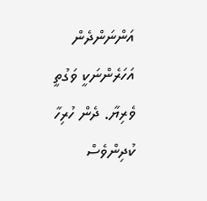އަންނަންދެން އަހަރެންނަކީ ވަގުތީ ވެރިޔާ. ދެން ހުރިހާ ކުދިންވެސް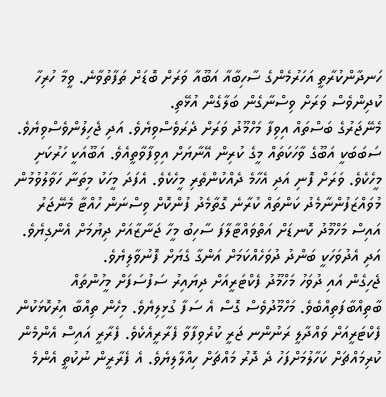ހަނދާންކުރާތީ އަހަރުމެންގެ ސާހިބާއާ އަބޫއާ ވަރަށް ބޮޑަށް ތަފާތުވާނެ. ވީމާ ހުރިހާ ކުދިންވެސް ވަރަށް ވިސްނާގެން ބަލާގެން އުޅޭތި.
މެނޭޖަރުގެ ބަސްތައް އިވިފާ މަހްމޫދު ވަރަށް ދެރަވެސްވިޔެވެ. އަދި ޖެހިލުންވެސްވިޔެވެ. ސަބަބަކީ އަބޫގެ ވާހަކަތައް މީގެ ކުރިން އޭނާޔަށް އިވިފާވާތީއެވެ. އަބޫއަކީ ހަރުކަށި މީހެކެވެ. ވަރަށް ފޮނި އަދި އެހާމެ ދެއްކުންތެރި މީހެކެވެ. އެފަދަ މީހަކު މިތަނާ ހަވާލުވުމުން މުވައްޒަފުންނާމެދު ކަންތައް ކުރާނެ ގޮތާމެދު ފުންކޮށް ވިސްނަން ހުއްޓާ މެނޭޖަރު އައިސް މަހްމޫދު ކޮނޑަށް އަތްވައްޓާލާފަ ސާހިބު މީހާ ޖަނާޒާއަށް ދިޔުމަށް އެންގިޔެވެ. އަދި އެދުވަހަކީ ބަންދު ދުވަހެއްކަމަށް އަންގާ ގެޔަށް ފޮނުވާލިޔެވެ.
ޖެހިގެން އައި ދުވަހު މަހްމޫދު ފެކްޓަރީއަށް ދިޔައިރު ސަފުސަފަށް މީހުންތައް ބާތިއްބާފަތިއްބެވެ. މަހްމޫދުވެސް ގޮސް އެ ސަފާ ގުޅިލިޔެވެ. މިހެން ތިއްބާ އިރުކޮޅަކުން ފެކްޓަރީއަށް ވައްދާލީ ރަނުންނ ޖަރީ ކުރެވިފާވާ ފެރާރީއެކެވެ. ފެރާރީ އައިސް އެންމެން ކުރިމައްޗަށް ކަހާލުމަށްފަހު ދެ ދޮރު މައްޗަށް ހިއްލާލިޔެވެ. އެ ފެރާރީން ނުކުތީ އެންމެ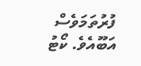ފުރުތަމަވެސް އަބޫއެވެ. ކޯޓު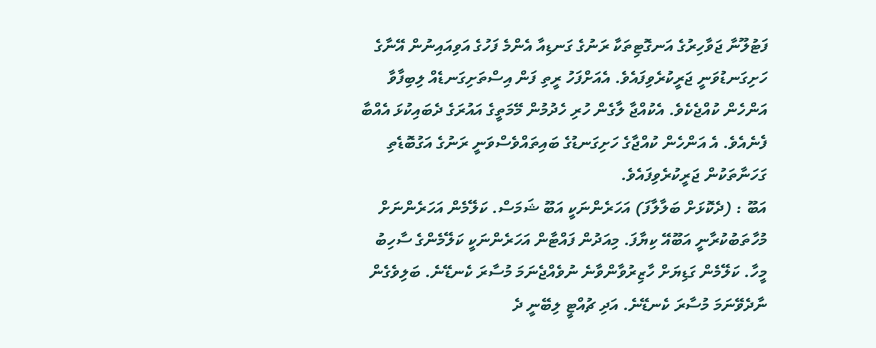ފަޓުލޫނާ ޖަވާހިރުގެ އަނގޮޓިތަކާ ރަނުގެ ގަނޑިއާ އެންމެ ފަހުގެ އަވިއައިނުން އޭނާގެ ހަށިގަނޑުވަނީ ޖަރީކުރެވިފައެވެ. އެއަށްފަހު ރީތި ފަން އިސްތަށިގަނޑެއް ލިބިފާވާ އަންހެން ކުއްޖެކެވެ. އެކުއްޖާ ލާގެން ހުރި ހެދުމުން މޭމަތީގެ އައުރަގެ ދެބައިކުޅަ އެއްބާ ފެނެއެވެ. އެ އަންހެން ކުއްޖާގެ ހަށިގަނޑުގެ ބައިތައްވެސްވަނީ ރަނުގެ އަގުބޮޑެތި ގަހަނާތަކުން ޖަރީކުރެވިފައެވެ.
އަބޫ : (ދެކޮޅަށް ބަލާލާފަ) އަހަރެންނަކީ އަބޫ ޝަމަސް. ކަލޭމެން އަހަރެންނަށް މުހާތަބުކުރާނީ އަބޫއޭ ކިޔާފަ. މިއަދުން ފައްޓާން އަހަރެންނަކީ ކަލޭމެންގެ ސާހިބު މީހާ. ކަލޭމެން ގަޑިޔަށް ހާޒިރުވާންވާނެ ނުވެއްޖެނަމަ މުސާރަ ކެނޑޭނެ. ބަލިވެގެން ނާދެވޭނަމަ މުސާރަ ކެނޑޭނެ. އަދި ޗުއްޓީ ލިބޭނީ ދެ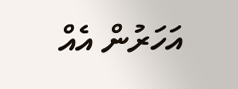އަހަރުން އެއް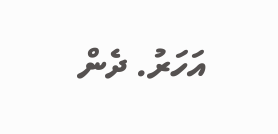އަހަރު. ދެން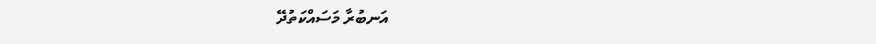އަނބުރާ މަސައްކަތުދޭ